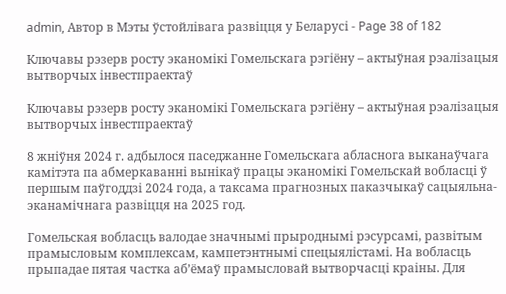admin, Автор в Мэты ўстойлівага развіцця у Беларусі - Page 38 of 182

Ключавы рэзерв росту эканомікі Гомельскага рэгіёну – актыўная рэалізацыя вытворчых інвестпраектаў

Ключавы рэзерв росту эканомікі Гомельскага рэгіёну – актыўная рэалізацыя вытворчых інвестпраектаў

8 жніўня 2024 г. адбылося паседжанне Гомельскага абласнога выканаўчага камітэта па абмеркаванні вынікаў працы эканомікі Гомельскай вобласці ў першым паўгоддзі 2024 года, а таксама прагнозных паказчыкаў сацыяльна-эканамічнага развіцця на 2025 год.

Гомельская вобласць валодае значнымі прыроднымі рэсурсамі, развітым прамысловым комплексам, кампетэнтнымі спецыялістамі. На вобласць прыпадае пятая частка аб’ёмаў прамысловай вытворчасці краіны. Для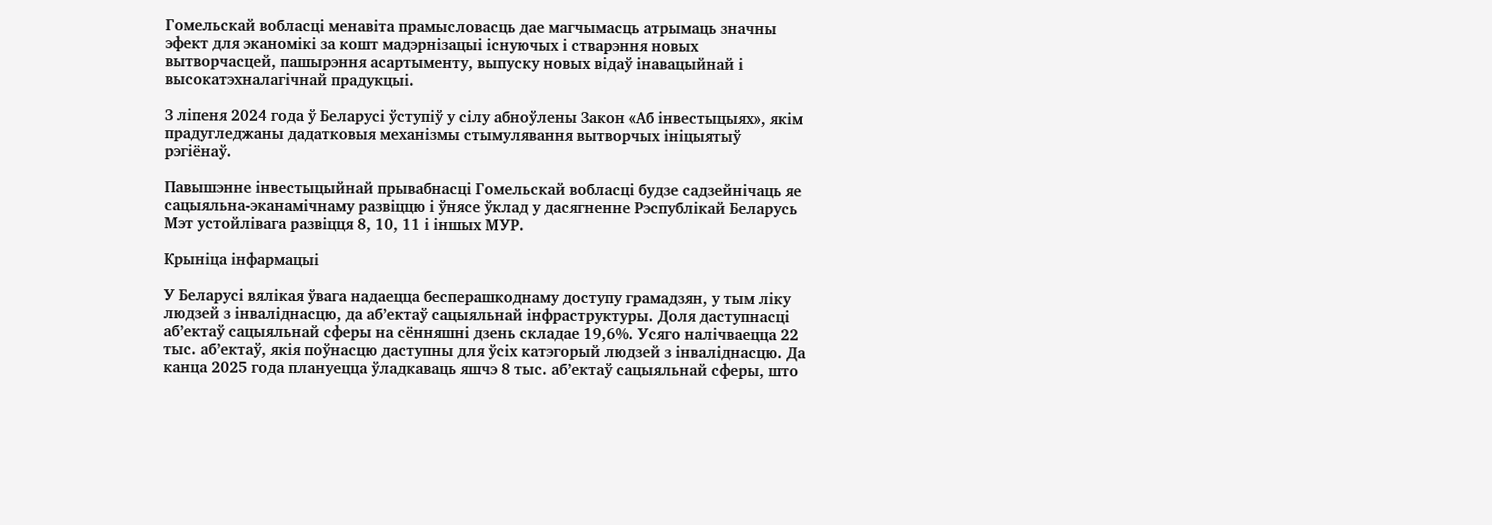Гомельскай вобласці менавіта прамысловасць дае магчымасць атрымаць значны эфект для эканомікі за кошт мадэрнізацыі існуючых і стварэння новых вытворчасцей, пашырэння асартыменту, выпуску новых відаў інавацыйнай і высокатэхналагічнай прадукцыі.

З ліпеня 2024 года ў Беларусі ўступіў у сілу абноўлены Закон «Аб інвестыцыях», якім прадугледжаны дадатковыя механізмы стымулявання вытворчых ініцыятыў рэгіёнаў.

Павышэнне інвестыцыйнай прывабнасці Гомельскай вобласці будзе садзейнічаць яе сацыяльна-эканамічнаму развіццю і ўнясе ўклад у дасягненне Рэспублікай Беларусь Мэт устойлівага развіцця 8, 10, 11 і іншых МУР.

Крыніца інфармацыі

У Беларусі вялікая ўвага надаецца бесперашкоднаму доступу грамадзян, у тым ліку людзей з інваліднасцю, да аб’ектаў сацыяльнай інфраструктуры. Доля даступнасці аб’ектаў сацыяльнай сферы на сённяшні дзень складае 19,6%. Усяго налічваецца 22 тыс. аб’ектаў, якія поўнасцю даступны для ўсіх катэгорый людзей з інваліднасцю. Да канца 2025 года плануецца ўладкаваць яшчэ 8 тыс. аб’ектаў сацыяльнай сферы, што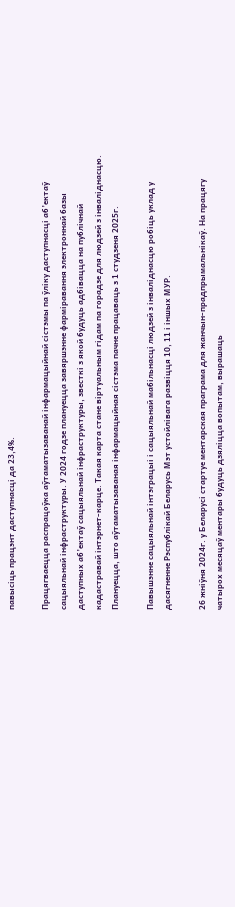павысіць працэнт даступнасці да 23,4%.

Працягваецца распрацоўка аўтаматызаванай інфармацыйнай сістэмы па ўліку даступнасці аб’ектаў сацыяльнай інфраструктуры. У 2024 годзе плануецца завяршэнне фарміравання электроннай базы даступных аб’ектаў сацыяльнай інфраструктуры, звесткі з якой будуць адбівацца на публічнай кадастравай інтэрнет-карце. Такая карта стане віртуальным гідам па горадзе для людзей з інваліднасцю. Плануецца, што аўтаматызаваная інфармацыйная сістэма пачне працаваць з 1 студзеня 2025г.

Павышэнне сацыяльнай інтэграцыі і сацыяльнай мабільнасці людзей з інваліднасцю робіць уклад у дасягненне Рэспублікай Беларусь Мэт устойлівага развіцця 10, 11 і іншых МУР.

26 жніўня 2024г. у Беларусі стартуе ментарская праграма для жанчын-прадпрымальнікаў. На працягу чатырох месяцаў ментары будуць дзяліцца вопытам, вырашаць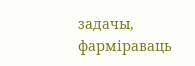задачы, фарміраваць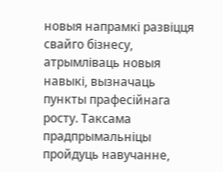новыя напрамкі развіцця свайго бізнесу, атрымліваць новыя навыкі, вызначаць пункты прафесійнага росту. Таксама прадпрымальніцы пройдуць навучанне,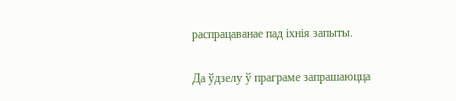распрацаванае пад іхнія запыты.

Да ўдзелу ў праграме запрашаюцца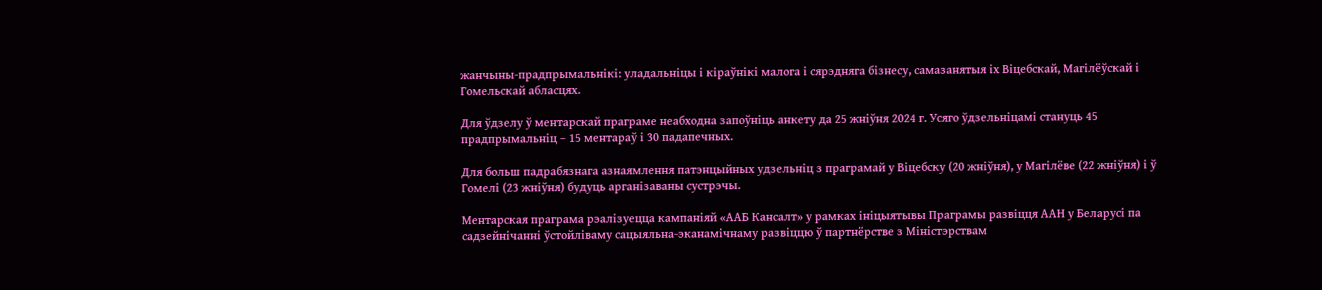жанчыны-прадпрымальнікі: уладальніцы і кіраўнікі малога і сярэдняга бізнесу, самазанятыя іх Віцебскай, Магілёўскай і Гомельскай абласцях.

Для ўдзелу ў ментарскай праграме неабходна запоўніць анкету да 25 жніўня 2024 г. Усяго ўдзельніцамі стануць 45 прадпрымальніц – 15 ментараў і 30 падапечных.

Для больш падрабязнага азнаямлення патэнцыйных удзельніц з праграмай у Віцебску (20 жніўня), у Магілёве (22 жніўня) і ў Гомелі (23 жніўня) будуць арганізаваны сустрэчы.

Ментарская праграма рэалізуецца кампаніяй «ААБ Кансалт» у рамках ініцыятывы Праграмы развіцця ААН у Беларусі па садзейнічанні ўстойліваму сацыяльна-эканамічнаму развіццю ў партнёрстве з Міністэрствам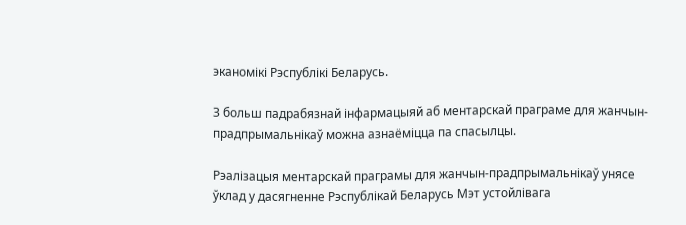эканомікі Рэспублікі Беларусь.

З больш падрабязнай інфармацыяй аб ментарскай праграме для жанчын-прадпрымальнікаў можна азнаёміцца па спасылцы.

Рэалізацыя ментарскай праграмы для жанчын-прадпрымальнікаў унясе ўклад у дасягненне Рэспублікай Беларусь Мэт устойлівага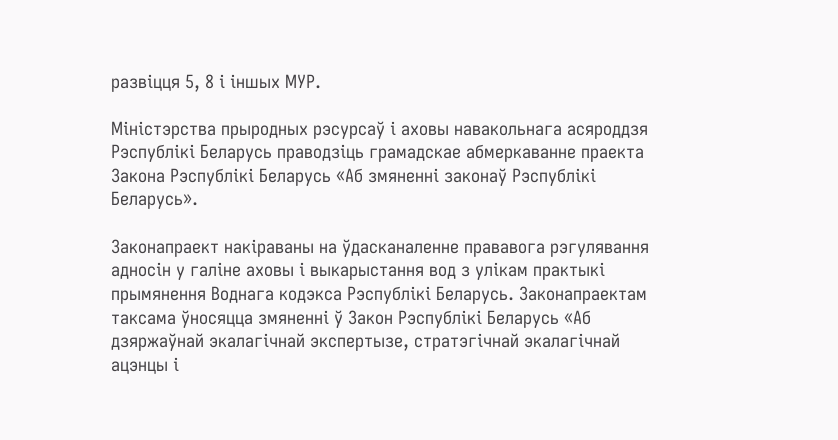развіцця 5, 8 і іншых МУР.

Міністэрства прыродных рэсурсаў і аховы навакольнага асяроддзя Рэспублікі Беларусь праводзіць грамадскае абмеркаванне праекта Закона Рэспублікі Беларусь «Аб змяненні законаў Рэспублікі Беларусь».

Законапраект накіраваны на ўдасканаленне прававога рэгулявання адносін у галіне аховы і выкарыстання вод з улікам практыкі прымянення Воднага кодэкса Рэспублікі Беларусь. Законапраектам таксама ўносяцца змяненні ў Закон Рэспублікі Беларусь «Аб дзяржаўнай экалагічнай экспертызе, стратэгічнай экалагічнай ацэнцы і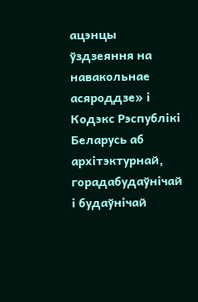ацэнцы ўздзеяння на навакольнае асяроддзе» і Кодэкс Рэспублікі Беларусь аб архітэктурнай, горадабудаўнічай і будаўнічай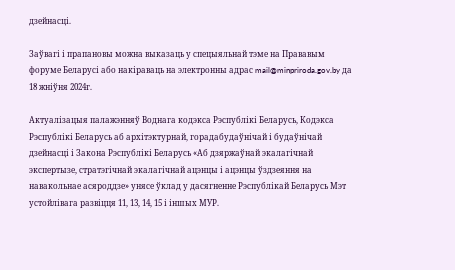дзейнасці.

Заўвагі і прапановы можна выказаць у спецыяльнай тэме на Прававым форуме Беларусі або накіраваць на электронны адрас mail@minpriroda.gov.by да 18 жніўня 2024г.

Актуалізацыя палажэнняў Воднага кодэкса Рэспублікі Беларусь, Кодэкса Рэспублікі Беларусь аб архітэктурнай, горадабудаўнічай і будаўнічай дзейнасці і Закона Рэспублікі Беларусь «Аб дзяржаўнай экалагічнай экспертызе, стратэгічнай экалагічнай ацэнцы і ацэнцы ўздзеяння на навакольнае асяроддзе» унясе ўклад у дасягненне Рэспублікай Беларусь Мэт устойлівага развіцця 11, 13, 14, 15 і іншых МУР.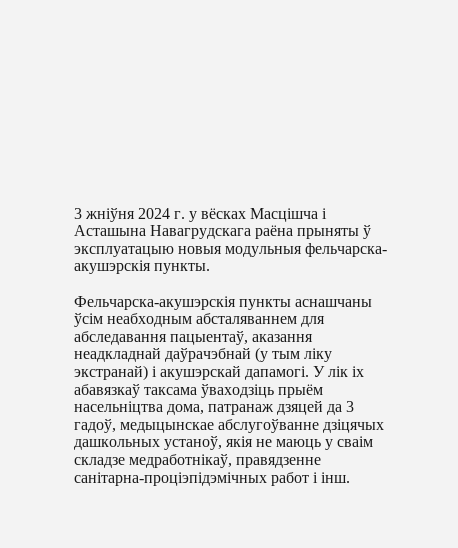3 жніўня 2024 г. у вёсках Масцішча і Асташына Навагрудскага раёна прыняты ў эксплуатацыю новыя модульныя фельчарска-акушэрскія пункты.

Фельчарска-акушэрскія пункты аснашчаны ўсім неабходным абсталяваннем для абследавання пацыентаў, аказання неадкладнай даўрачэбнай (у тым ліку экстранай) і акушэрскай дапамогі. У лік іх абавязкаў таксама ўваходзіць прыём насельніцтва дома, патранаж дзяцей да 3 гадоў, медыцынскае абслугоўванне дзіцячых дашкольных устаноў, якія не маюць у сваім складзе медработнікаў, правядзенне санітарна-проціэпідэмічных работ і інш.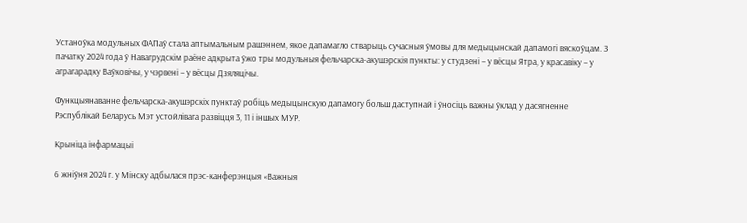Устаноўка модульных ФАПаў стала аптымальным рашэннем, якое дапамагло стварыць сучасныя ўмовы для медыцынскай дапамогі вяскоўцам. З пачатку 2024 года ў Навагрудскім раёне адкрыта ўжо тры модульныя фельчарска-акушэрскія пункты: у студзені – у вёсцы Ятра, у красавіку – у аграгарадку Ваўковічы, у чэрвені – у вёсцы Дзяляцічы.

Функцыянаванне фельчарска-акушэрскіх пунктаў робіць медыцынскую дапамогу больш даступнай і ўносіць важны ўклад у дасягненне Рэспублікай Беларусь Мэт устойлівага развіцця 3, 11 і іншых МУР.

Крыніца інфармацыі

6 жніўня 2024 г. у Мінску адбылася прэс-канферэнцыя «Важныя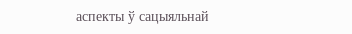аспекты ў сацыяльнай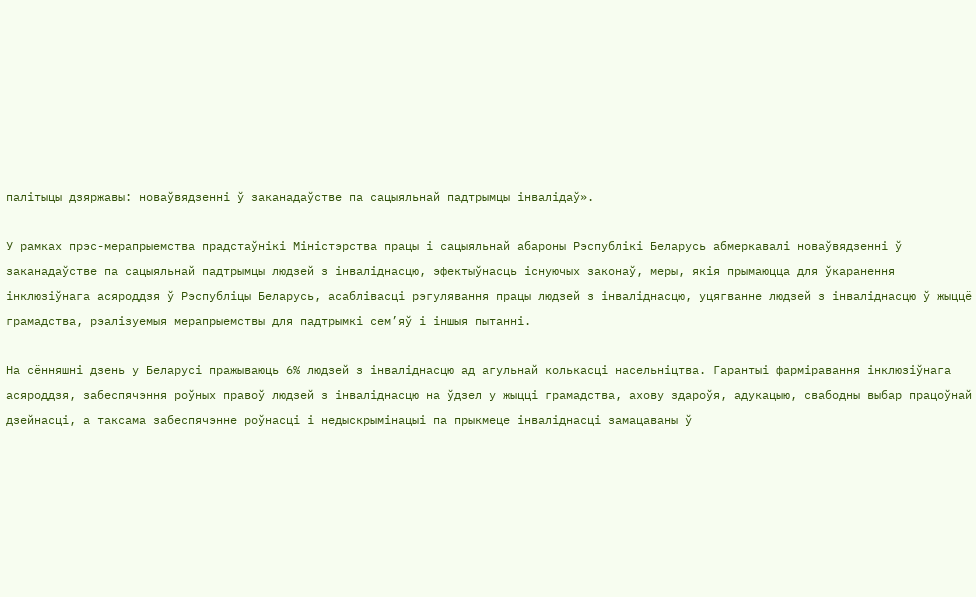палітыцы дзяржавы: новаўвядзенні ў заканадаўстве па сацыяльнай падтрымцы інвалідаў».

У рамках прэс-мерапрыемства прадстаўнікі Міністэрства працы і сацыяльнай абароны Рэспублікі Беларусь абмеркавалі новаўвядзенні ў заканадаўстве па сацыяльнай падтрымцы людзей з інваліднасцю, эфектыўнасць існуючых законаў, меры, якія прымаюцца для ўкаранення інклюзіўнага асяроддзя ў Рэспубліцы Беларусь, асаблівасці рэгулявання працы людзей з інваліднасцю, уцягванне людзей з інваліднасцю ў жыццё грамадства, рэалізуемыя мерапрыемствы для падтрымкі сем’яў і іншыя пытанні.

На сённяшні дзень у Беларусі пражываюць 6% людзей з інваліднасцю ад агульнай колькасці насельніцтва. Гарантыі фарміравання інклюзіўнага асяроддзя, забеспячэння роўных правоў людзей з інваліднасцю на ўдзел у жыцці грамадства, ахову здароўя, адукацыю, свабодны выбар працоўнай дзейнасці, а таксама забеспячэнне роўнасці і недыскрымінацыі па прыкмеце інваліднасці замацаваны ў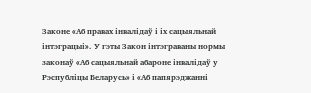Законе «Аб правах інвалідаў і іх сацыяльнай інтэграцыі». У гэты Закон інтэграваны нормы законаў «Аб сацыяльнай абароне інвалідаў у Рэспубліцы Беларусь» і «Аб папярэджанні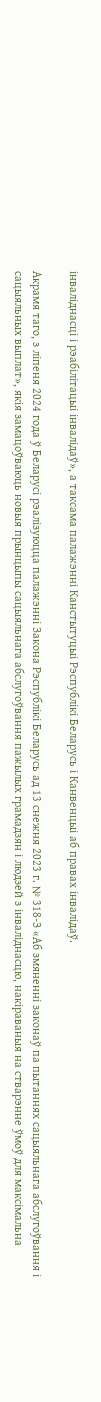інваліднасці і рэабілітацыі інвалідаў», а таксама палажэнні Канстытуцыі Рэспублікі Беларусь і Канвенцыі аб правах інвалідаў.

Акрамя таго, з ліпеня 2024 года ў Беларусі рэалізуюцца палажэнні Закона Рэспублікі Беларусь ад 13 снежня 2023 г. № 318-З «Аб змяненні законаў па пытаннях сацыяльнага абслугоўвання і сацыяльных выплат», якія замацоўваюць новыя прынцыпы сацыяльнага абслугоўвання пажылых грамадзян і людзей з інваліднасцю, накіраваныя на стварэнне ўмоў для максімальна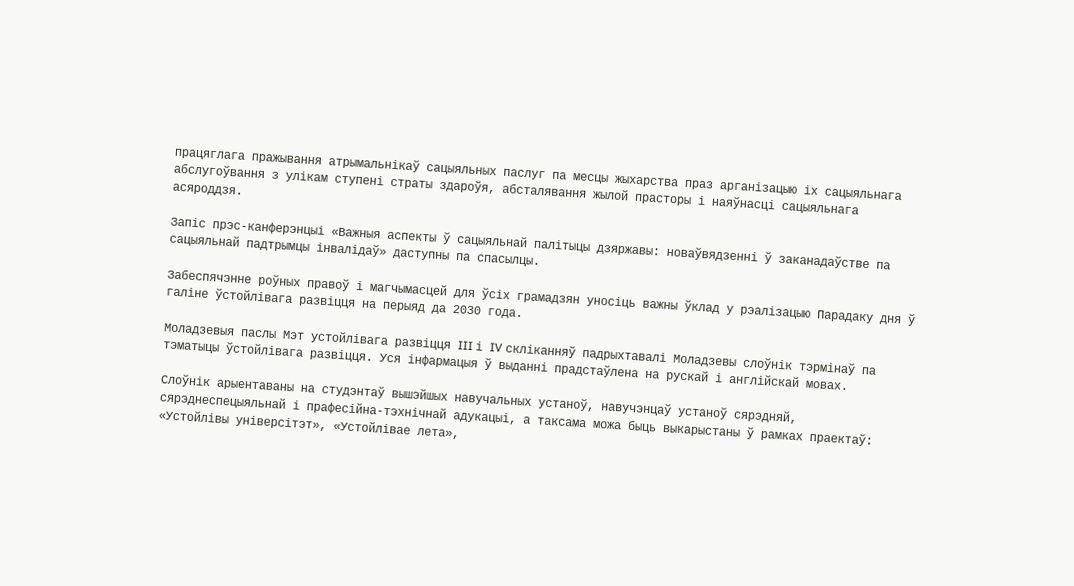працяглага пражывання атрымальнікаў сацыяльных паслуг па месцы жыхарства праз арганізацыю іх сацыяльнага абслугоўвання з улікам ступені страты здароўя, абсталявання жылой прасторы і наяўнасці сацыяльнага асяроддзя.

Запіс прэс-канферэнцыі «Важныя аспекты ў сацыяльнай палітыцы дзяржавы: новаўвядзенні ў заканадаўстве па сацыяльнай падтрымцы інвалідаў» даступны па спасылцы.

Забеспячэнне роўных правоў і магчымасцей для ўсіх грамадзян уносіць важны ўклад у рэалізацыю Парадаку дня ў галіне ўстойлівага развіцця на перыяд да 2030 года.

Моладзевыя паслы Мэт устойлівага развіцця III і IV скліканняў падрыхтавалі Моладзевы слоўнік тэрмінаў па тэматыцы ўстойлівага развіцця. Уся інфармацыя ў выданні прадстаўлена на рускай і англійскай мовах.

Слоўнік арыентаваны на студэнтаў вышэйшых навучальных устаноў, навучэнцаў устаноў сярэдняй, сярэднеспецыяльнай і прафесійна-тэхнічнай адукацыі, а таксама можа быць выкарыстаны ў рамках праектаў: «Устойлівы універсітэт», «Устойлівае лета»,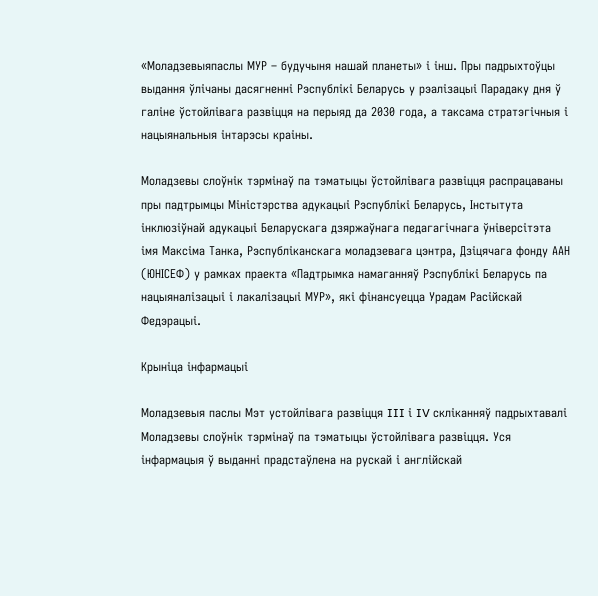«Моладзевыяпаслы МУР – будучыня нашай планеты» і інш. Пры падрыхтоўцы выдання ўлічаны дасягненні Рэспублікі Беларусь у рэалізацыі Парадаку дня ў галіне ўстойлівага развіцця на перыяд да 2030 года, а таксама стратэгічныя і нацыянальныя інтарэсы краіны.

Моладзевы слоўнік тэрмінаў па тэматыцы ўстойлівага развіцця распрацаваны пры падтрымцы Міністэрства адукацыі Рэспублікі Беларусь, Інстытута інклюзіўнай адукацыі Беларускага дзяржаўнага педагагічнага ўніверсітэта імя Максіма Танка, Рэспубліканскага моладзевага цэнтра, Дзіцячага фонду ААН (ЮНІСЕФ) у рамках праекта «Падтрымка намаганняў Рэспублікі Беларусь па нацыяналізацыі і лакалізацыі МУР», які фінансуецца Урадам Расійскай Федэрацыі.

Крыніца інфармацыі

Моладзевыя паслы Мэт устойлівага развіцця III і IV скліканняў падрыхтавалі Моладзевы слоўнік тэрмінаў па тэматыцы ўстойлівага развіцця. Уся інфармацыя ў выданні прадстаўлена на рускай і англійскай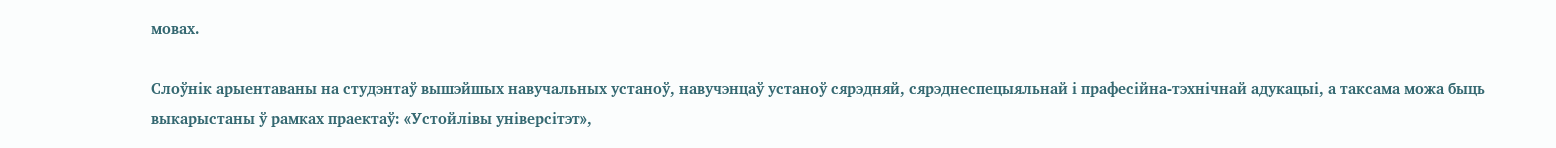мовах.

Слоўнік арыентаваны на студэнтаў вышэйшых навучальных устаноў, навучэнцаў устаноў сярэдняй, сярэднеспецыяльнай і прафесійна-тэхнічнай адукацыі, а таксама можа быць выкарыстаны ў рамках праектаў: «Устойлівы універсітэт»,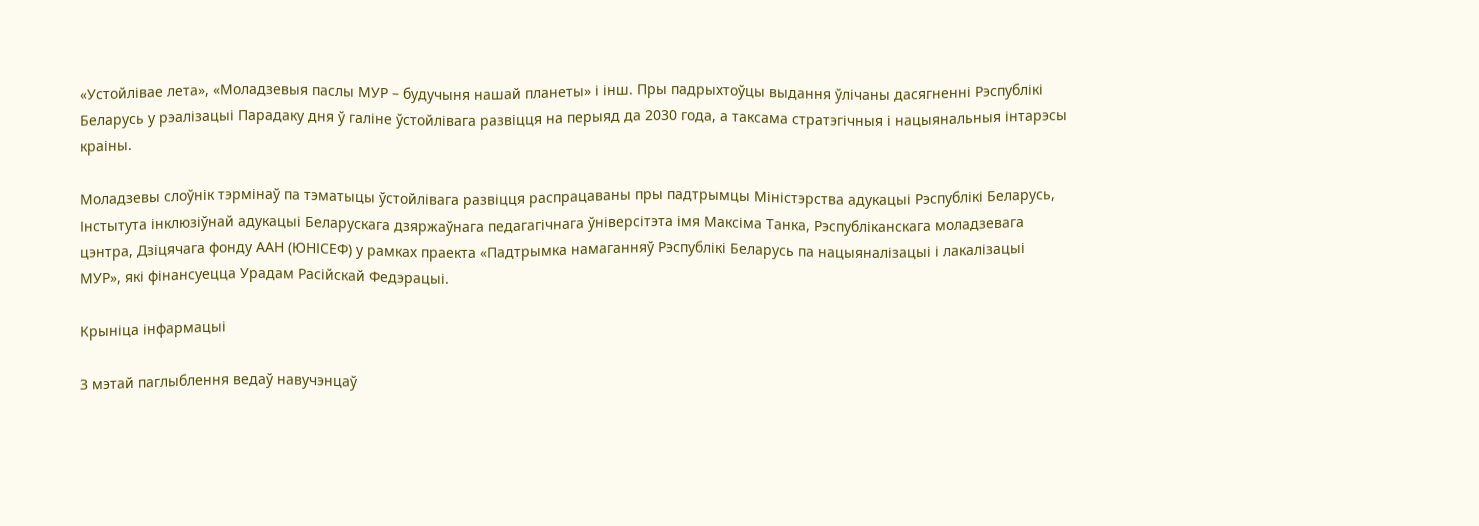«Устойлівае лета», «Моладзевыя паслы МУР – будучыня нашай планеты» і інш. Пры падрыхтоўцы выдання ўлічаны дасягненні Рэспублікі Беларусь у рэалізацыі Парадаку дня ў галіне ўстойлівага развіцця на перыяд да 2030 года, а таксама стратэгічныя і нацыянальныя інтарэсы краіны.

Моладзевы слоўнік тэрмінаў па тэматыцы ўстойлівага развіцця распрацаваны пры падтрымцы Міністэрства адукацыі Рэспублікі Беларусь, Інстытута інклюзіўнай адукацыі Беларускага дзяржаўнага педагагічнага ўніверсітэта імя Максіма Танка, Рэспубліканскага моладзевага цэнтра, Дзіцячага фонду ААН (ЮНІСЕФ) у рамках праекта «Падтрымка намаганняў Рэспублікі Беларусь па нацыяналізацыі і лакалізацыі МУР», які фінансуецца Урадам Расійскай Федэрацыі.

Крыніца інфармацыі

З мэтай паглыблення ведаў навучэнцаў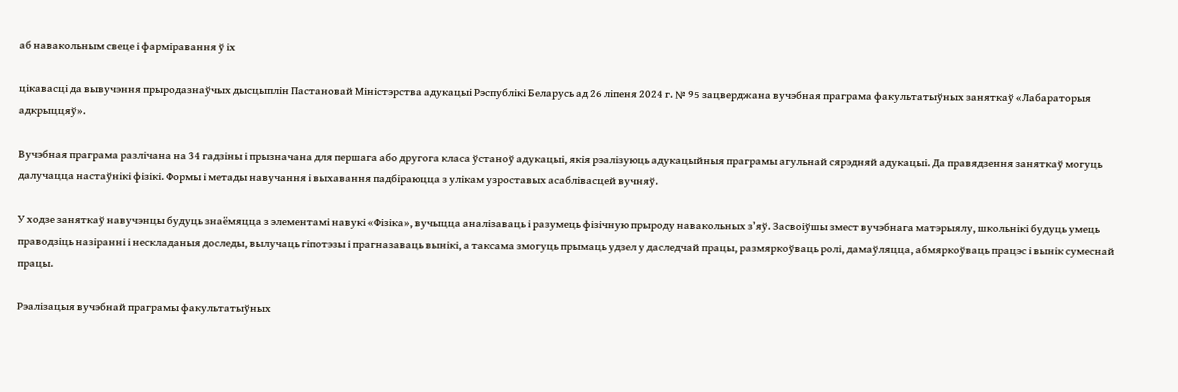аб навакольным свеце і фарміравання ў іх

цікавасці да вывучэння прыродазнаўчых дысцыплін Пастановай Міністэрства адукацыі Рэспублікі Беларусь ад 26 ліпеня 2024 г. № 95 зацверджана вучэбная праграма факультатыўных заняткаў «Лабараторыя адкрыццяў».

Вучэбная праграма разлічана на 34 гадзіны і прызначана для першага або другога класа ўстаноў адукацыі, якія рэалізуюць адукацыйныя праграмы агульнай сярэдняй адукацыі. Да правядзення заняткаў могуць далучацца настаўнікі фізікі. Формы і метады навучання і выхавання падбіраюцца з улікам узроставых асаблівасцей вучняў.

У ходзе заняткаў навучэнцы будуць знаёмяцца з элементамі навукі «Фізіка», вучыцца аналізаваць і разумець фізічную прыроду навакольных з’яў. Засвоіўшы змест вучэбнага матэрыялу, школьнікі будуць умець праводзіць назіранні і нескладаныя доследы, вылучаць гіпотэзы і прагназаваць вынікі, а таксама змогуць прымаць удзел у даследчай працы, размяркоўваць ролі, дамаўляцца, абмяркоўваць працэс і вынік сумеснай працы.

Рэалізацыя вучэбнай праграмы факультатыўных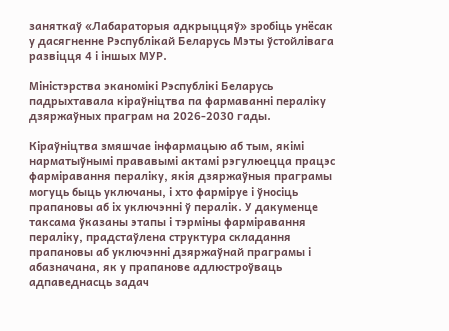заняткаў «Лабараторыя адкрыццяў» зробіць унёсак у дасягненне Рэспублікай Беларусь Мэты ўстойлівага развіцця 4 і іншых МУР.

Міністэрства эканомікі Рэспублікі Беларусь падрыхтавала кіраўніцтва па фармаванні пераліку дзяржаўных праграм на 2026-2030 гады.

Кіраўніцтва змяшчае інфармацыю аб тым, якімі нарматыўнымі прававымі актамі рэгулюецца працэс фарміравання пераліку, якія дзяржаўныя праграмы могуць быць уключаны, і хто фарміруе і ўносіць прапановы аб іх уключэнні ў пералік. У дакуменце таксама ўказаны этапы і тэрміны фарміравання пераліку, прадстаўлена структура складання прапановы аб уключэнні дзяржаўнай праграмы і абазначана, як у прапанове адлюстроўваць адпаведнасць задач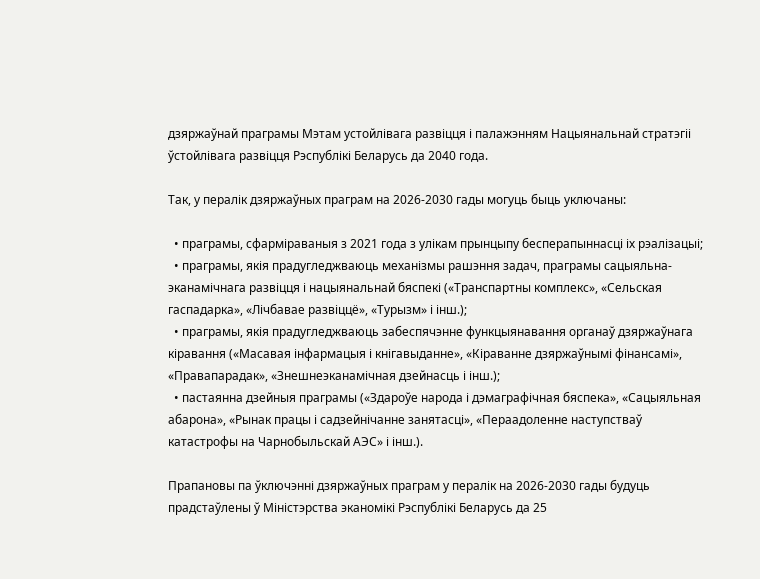дзяржаўнай праграмы Мэтам устойлівага развіцця і палажэнням Нацыянальнай стратэгіі ўстойлівага развіцця Рэспублікі Беларусь да 2040 года.

Так, у пералік дзяржаўных праграм на 2026-2030 гады могуць быць уключаны:

  • праграмы, сфарміраваныя з 2021 года з улікам прынцыпу бесперапыннасці іх рэалізацыі;
  • праграмы, якія прадугледжваюць механізмы рашэння задач, праграмы сацыяльна-эканамічнага развіцця і нацыянальнай бяспекі («Транспартны комплекс», «Сельская гаспадарка», «Лічбавае развіццё», «Турызм» і інш.);
  • праграмы, якія прадугледжваюць забеспячэнне функцыянавання органаў дзяржаўнага кіравання («Масавая інфармацыя і кнігавыданне», «Кіраванне дзяржаўнымі фінансамі», «Правапарадак», «Знешнеэканамічная дзейнасць і інш.);
  • пастаянна дзейныя праграмы («Здароўе народа і дэмаграфічная бяспека», «Сацыяльная абарона», «Рынак працы і садзейнічанне занятасці», «Пераадоленне наступстваў катастрофы на Чарнобыльскай АЭС» і інш.).

Прапановы па ўключэнні дзяржаўных праграм у пералік на 2026-2030 гады будуць прадстаўлены ў Міністэрства эканомікі Рэспублікі Беларусь да 25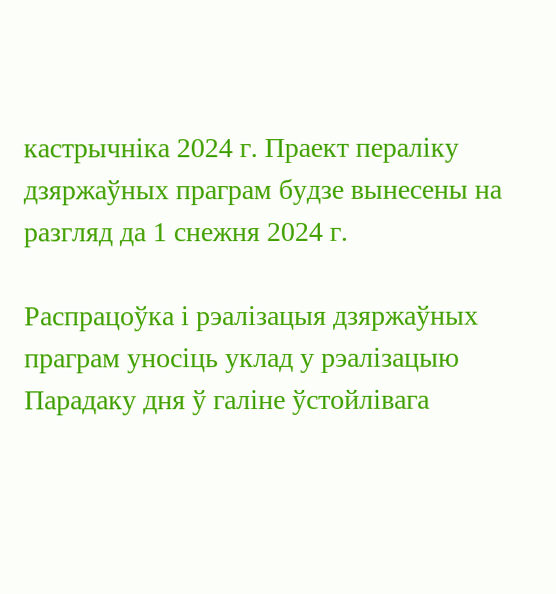кастрычніка 2024 г. Праект пераліку дзяржаўных праграм будзе вынесены на разгляд да 1 снежня 2024 г.

Распрацоўка і рэалізацыя дзяржаўных праграм уносіць уклад у рэалізацыю Парадаку дня ў галіне ўстойлівага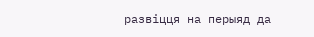развіцця на перыяд да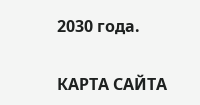2030 года.

КАРТА САЙТА